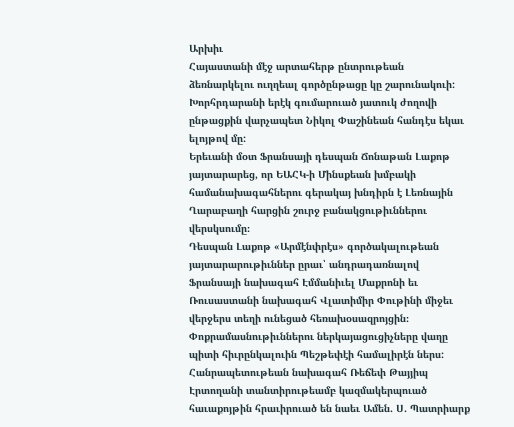Արխիւ
Հայաստանի մէջ արտահերթ ընտրութեան ձեռնարկելու ուղղեալ գործընթացը կը շարունակուի:
Խորհրդարանի երէկ գումարուած յատուկ ժողովի ընթացքին վարչապետ Նիկոլ Փաշինեան հանդէս եկաւ ելոյթով մը:
Երեւանի մօտ Ֆրանսայի դեսպան Ճոնաթան Լաքոթ յայտարարեց, որ ԵԱՀԿ-ի Մինսքեան խմբակի համանախագահներու գերակայ խնդիրն է Լեռնային Ղարաբաղի հարցին շուրջ բանակցութիւններու վերսկսումը։
Դեսպան Լաքոթ «Արմէնփրէս» գործակալութեան յայտարարութիւններ ըրաւ՝ անդրադառնալով Ֆրանսայի նախագահ Էմմանիւել Մաքրոնի եւ Ռուսաստանի նախագահ Վլատիմիր Փութինի միջեւ վերջերս տեղի ունեցած հեռախօսազրոյցին։
Փոքրամասնութիւններու ներկայացուցիչները վաղը պիտի հիւրընկալուին Պեշթեփէի համալիրէն ներս:
Հանրապետութեան նախագահ Ռեճեփ Թայյիպ Էրտողանի տանտիրութեամբ կազմակերպուած հաւաքոյթին հրաւիրուած են նաեւ Ամեն. Ս. Պատրիարք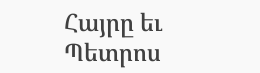Հայրը եւ Պետրոս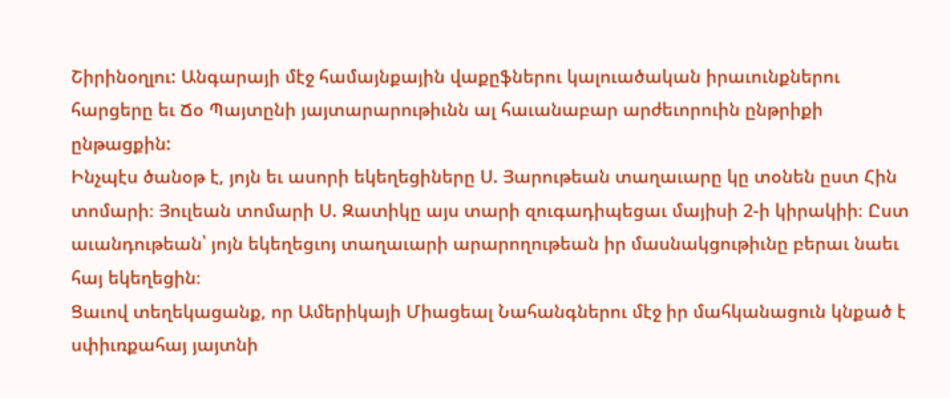Շիրինօղլու: Անգարայի մէջ համայնքային վաքըֆներու կալուածական իրաւունքներու հարցերը եւ Ճօ Պայտընի յայտարարութիւնն ալ հաւանաբար արժեւորուին ընթրիքի ընթացքին:
Ինչպէս ծանօթ է, յոյն եւ ասորի եկեղեցիները Ս. Յարութեան տաղաւարը կը տօնեն ըստ Հին տոմարի։ Յուլեան տոմարի Ս. Զատիկը այս տարի զուգադիպեցաւ մայիսի 2-ի կիրակիի։ Ըստ աւանդութեան՝ յոյն եկեղեցւոյ տաղաւարի արարողութեան իր մասնակցութիւնը բերաւ նաեւ հայ եկեղեցին։
Ցաւով տեղեկացանք, որ Ամերիկայի Միացեալ Նահանգներու մէջ իր մահկանացուն կնքած է սփիւռքահայ յայտնի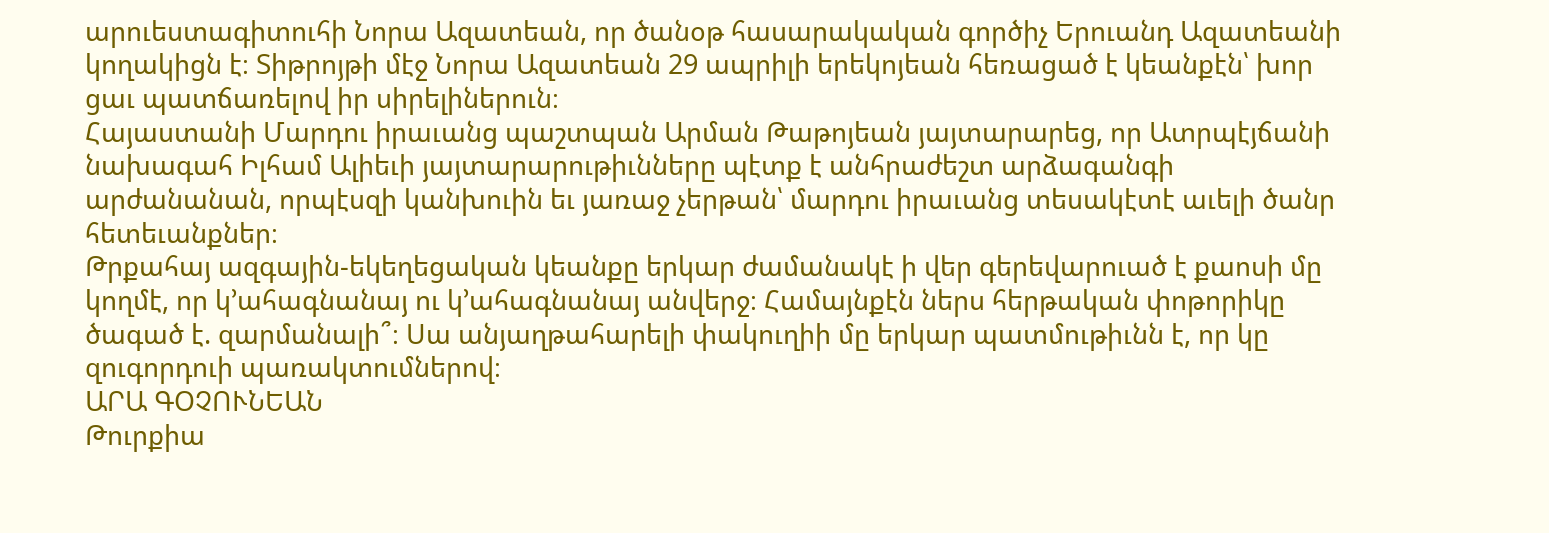արուեստագիտուհի Նորա Ազատեան, որ ծանօթ հասարակական գործիչ Երուանդ Ազատեանի կողակիցն է։ Տիթրոյթի մէջ Նորա Ազատեան 29 ապրիլի երեկոյեան հեռացած է կեանքէն՝ խոր ցաւ պատճառելով իր սիրելիներուն։
Հայաստանի Մարդու իրաւանց պաշտպան Արման Թաթոյեան յայտարարեց, որ Ատրպէյճանի նախագահ Իլհամ Ալիեւի յայտարարութիւնները պէտք է անհրաժեշտ արձագանգի արժանանան, որպէսզի կանխուին եւ յառաջ չերթան՝ մարդու իրաւանց տեսակէտէ աւելի ծանր հետեւանքներ։
Թրքահայ ազգային-եկեղեցական կեանքը երկար ժամանակէ ի վեր գերեվարուած է քաոսի մը կողմէ, որ կ՚ահագնանայ ու կ՚ահագնանայ անվերջ։ Համայնքէն ներս հերթական փոթորիկը ծագած է. զարմանալի՞։ Սա անյաղթահարելի փակուղիի մը երկար պատմութիւնն է, որ կը զուգորդուի պառակտումներով։
ԱՐԱ ԳՕՉՈՒՆԵԱՆ
Թուրքիա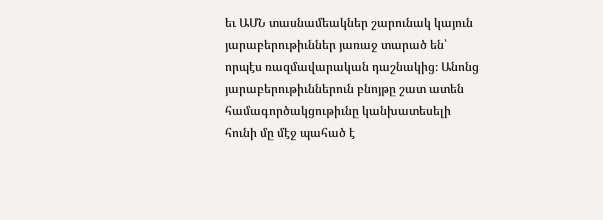եւ ԱՄՆ տասնամեակներ շարունակ կայուն յարաբերութիւններ յառաջ տարած են՝ որպէս ռազմավարական դաշնակից։ Անոնց յարաբերութիւններուն բնոյթը շատ ատեն համագործակցութիւնը կանխատեսելի հունի մը մէջ պահած է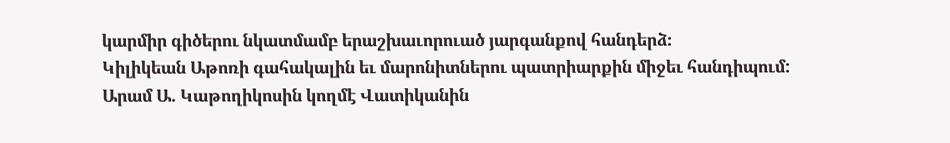կարմիր գիծերու նկատմամբ երաշխաւորուած յարգանքով հանդերձ։
Կիլիկեան Աթոռի գահակալին եւ մարոնիտներու պատրիարքին միջեւ հանդիպում:
Արամ Ա. Կաթողիկոսին կողմէ Վատիկանին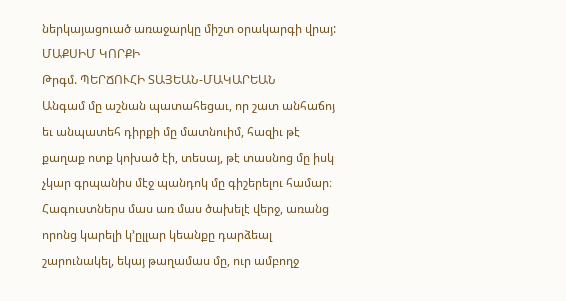ներկայացուած առաջարկը միշտ օրակարգի վրայ:
ՄԱՔՍԻՄ ԿՈՐՔԻ
Թրգմ. ՊԵՐՃՈՒՀԻ ՏԱՅԵԱՆ-ՄԱԿԱՐԵԱՆ
Անգամ մը աշնան պատահեցաւ, որ շատ անհաճոյ եւ անպատեհ դիրքի մը մատնուիմ, հազիւ թէ քաղաք ոտք կոխած էի, տեսայ, թէ տասնոց մը իսկ չկար գրպանիս մէջ պանդոկ մը գիշերելու համար։
Հագուստներս մաս առ մաս ծախելէ վերջ, առանց որոնց կարելի կ՚ըլլար կեանքը դարձեալ շարունակել, եկայ թաղամաս մը, ուր ամբողջ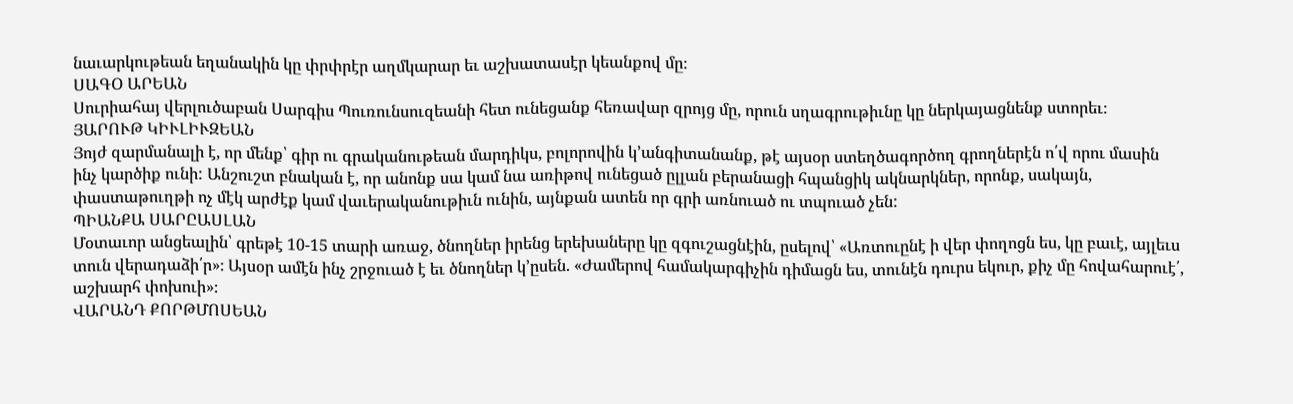նաւարկութեան եղանակին կը փրփրէր աղմկարար եւ աշխատասէր կեանքով մը։
ՍԱԳՕ ԱՐԵԱՆ
Սուրիահայ վերլուծաբան Սարգիս Պուռունսուզեանի հետ ունեցանք հեռավար զրոյց մը, որուն սղագրութիւնը կը ներկայացնենք ստորեւ։
ՅԱՐՈՒԹ ԿԻՒԼԻՒԶԵԱՆ
Յոյժ զարմանալի է, որ մենք՝ գիր ու գրականութեան մարդիկս, բոլորովին կ՚անգիտանանք, թէ այսօր ստեղծագործող գրողներէն ո՛վ որու մասին ինչ կարծիք ունի: Անշուշտ բնական է, որ անոնք սա կամ նա առիթով ունեցած ըլլան բերանացի հպանցիկ ակնարկներ, որոնք, սակայն, փաստաթուղթի ոչ մէկ արժէք կամ վաւերականութիւն ունին, այնքան ատեն որ գրի առնուած ու տպուած չեն:
ՊԻԱՆՔԱ ՍԱՐԸԱՍԼԱՆ
Մօտաւոր անցեալին՝ գրեթէ 10-15 տարի առաջ, ծնողներ իրենց երեխաները կը զգուշացնէին, ըսելով՝ «Առտուընէ ի վեր փողոցն ես, կը բաւէ, այլեւս տուն վերադաձի՛ր»։ Այսօր ամէն ինչ շրջուած է եւ ծնողներ կ՚ըսեն. «Ժամերով համակարգիչին դիմացն ես, տունէն դուրս եկուր, քիչ մը հովահարուէ՛, աշխարհ փոխուի»։
ՎԱՐԱՆԴ ՔՈՐԹՄՈՍԵԱՆ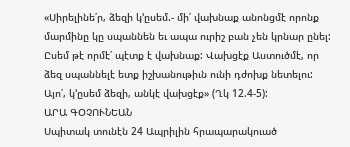«Սիրելինե՛ր, ձեզի կ՚ըսեմ.- մի՛ վախնաք անոնցմէ որոնք մարմինը կը սպաննեն եւ ապա ուրիշ բան չեն կրնար ընել: Ըսեմ թէ որմէ՛ պէտք է վախնաք: Վախցէք Աստուծմէ, որ ձեզ սպաննելէ ետք իշխանութիւն ունի դժոխք նետելու: Այո՛, կ՚ըսեմ ձեզի, անկէ վախցէք» (Ղկ 12.4-5):
ԱՐԱ ԳՕՉՈՒՆԵԱՆ
Սպիտակ տունէն 24 Ապրիլին հրապարակուած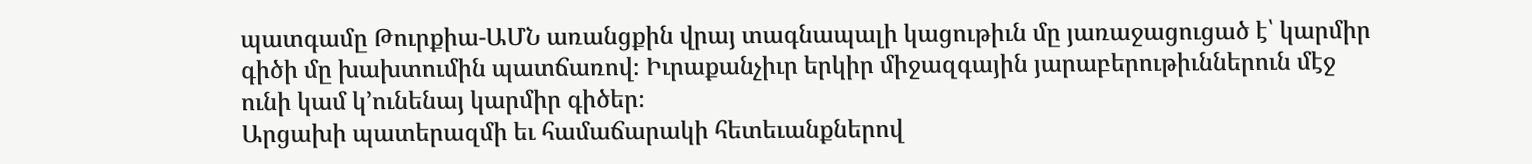պատգամը Թուրքիա-ԱՄՆ առանցքին վրայ տագնապալի կացութիւն մը յառաջացուցած է՝ կարմիր գիծի մը խախտումին պատճառով։ Իւրաքանչիւր երկիր միջազգային յարաբերութիւններուն մէջ ունի կամ կ՚ունենայ կարմիր գիծեր։
Արցախի պատերազմի եւ համաճարակի հետեւանքներով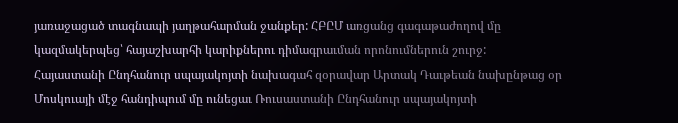յառաջացած տագնապի յաղթահարման ջանքեր: ՀԲԸՄ առցանց գագաթաժողով մը կազմակերպեց՝ հայաշխարհի կարիքներու դիմագրաւման որոնումներուն շուրջ:
Հայաստանի Ընդհանուր սպայակոյտի նախագահ զօրավար Արտակ Դաւթեան նախընթաց օր Մոսկուայի մէջ հանդիպում մը ունեցաւ Ռուսաստանի Ընդհանուր սպայակոյտի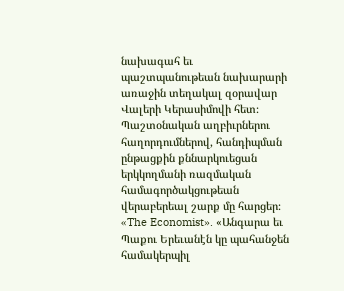նախագահ եւ պաշտպանութեան նախարարի առաջին տեղակալ զօրավար Վալերի Կերասիմովի հետ։ Պաշտօնական աղբիւրներու հաղորդումներով, հանդիպման ընթացքին քննարկուեցան երկկողմանի ռազմական համագործակցութեան վերաբերեալ շարք մը հարցեր։
«The Economist». «Անգարա եւ Պաքու Երեւանէն կը պահանջեն համակերպիլ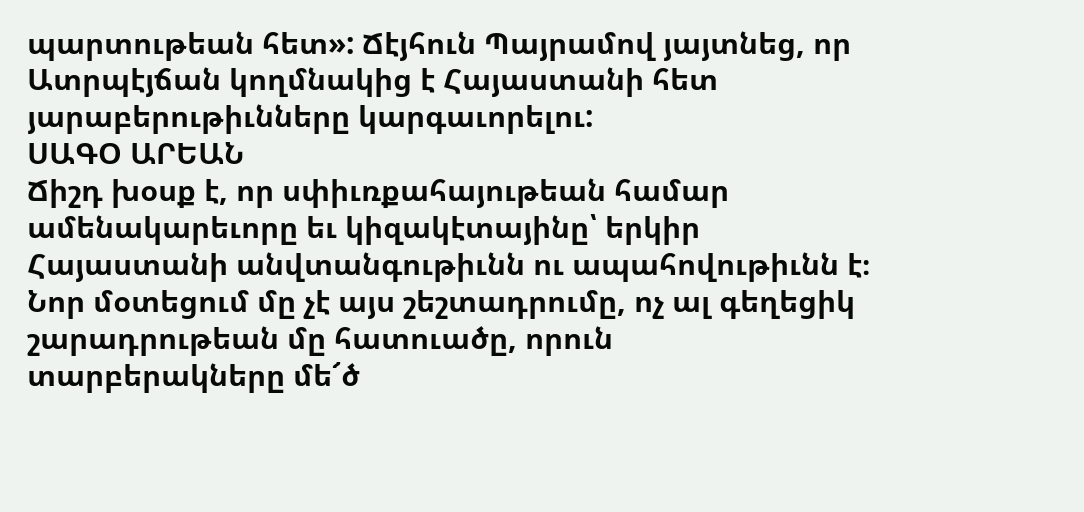պարտութեան հետ»: Ճէյհուն Պայրամով յայտնեց, որ Ատրպէյճան կողմնակից է Հայաստանի հետ յարաբերութիւնները կարգաւորելու:
ՍԱԳՕ ԱՐԵԱՆ
Ճիշդ խօսք է, որ սփիւռքահայութեան համար ամենակարեւորը եւ կիզակէտայինը՝ երկիր Հայաստանի անվտանգութիւնն ու ապահովութիւնն է։ Նոր մօտեցում մը չէ այս շեշտադրումը, ոչ ալ գեղեցիկ շարադրութեան մը հատուածը, որուն տարբերակները մե՜ծ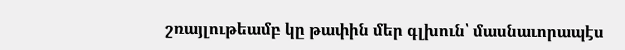շռայլութեամբ կը թափին մեր գլխուն՝ մասնաւորապէս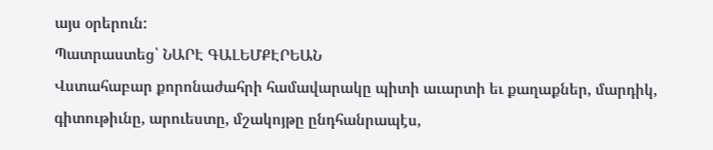այս օրերուն:
Պատրաստեց՝ ՆԱՐԷ ԳԱԼԵՄՔԷՐԵԱՆ
Վստահաբար քորոնաժահրի համավարակը պիտի աւարտի եւ քաղաքներ, մարդիկ, գիտութիւնը, արուեստը, մշակոյթը ընդհանրապէս,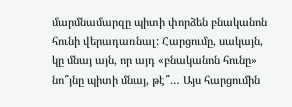մարմնամարզը պիտի փորձեն բնականոն հունի վերադառնալ: Հարցումը, սակայն, կը մնայ այն, որ այդ «բնականոն հունը» նո՞յնը պիտի մնայ, թէ՞… Այս հարցումին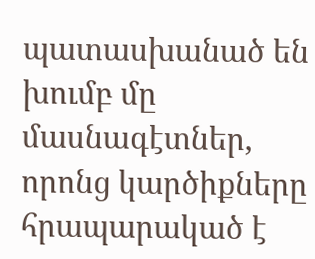պատասխանած են խումբ մը մասնագէտներ, որոնց կարծիքները հրապարակած է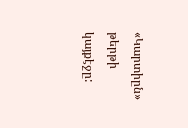«Կարտիըն» թերթի կայքէջը: